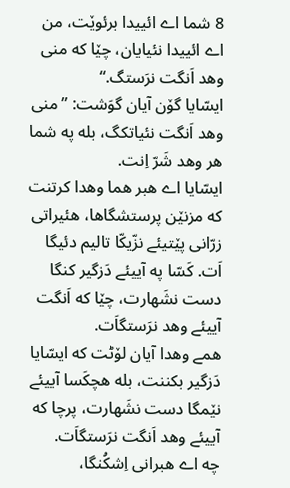8 شما اے ائییدا برئوێت، من اے ائییدا نئیایان، چێا که منی وهد اَنگت نرَستگ.“
ایسّایا گۆن آیان گوَشت: ”منی وهد اَنگت نئیاتکگ، بله په شما هر وهد شَرّ اِنت.
ایسّایا اے هبر هما وهدا کرتنت که مزنێن پرستشگاها، هئیراتی زرّانی پێتیئے نزّیکّا تالیم دئیگا اَت. کَسّا په آییئے دَزگیر کنگا دست نشَهارت، چێا که اَنگت آییئے وهد نرَستگاَت.
همے وهدا آیان لۆٹت که ایسّایا دَزگیر بکننت، بله هچکَسا آییئے نێمگا دست نشَهارت، پرچا که آییئے وهد اَنگت نرَستگاَت.
چه اے هبرانی اِشکُنگا،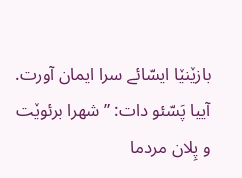بازێنێا ایسّائے سرا ایمان آورت.
آییا پَسّئو دات: ”شهرا برئوێت و پِلان مردما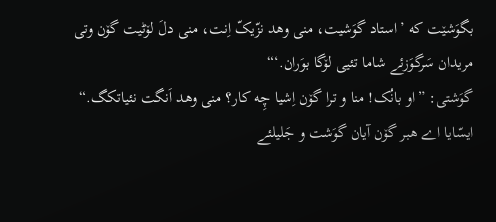بگوَشێت که ’استاد گوَشیت، منی وهد نزّیکّ اِنت، منی دلَ لۆٹیت گۆن وتی مریدان سَرگوَزئے شاما تئیی لۆگا بوَران.‘“
گوَشتی: ”او بانُک! منا و ترا گۆن اِشیا چِه کار؟ منی وهد اَنگت نئیاتکگ.“
ایسّایا اے هبر گۆن آیان گوَشت و جَلیلئے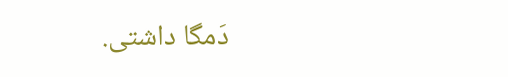دَمگا داشتی.